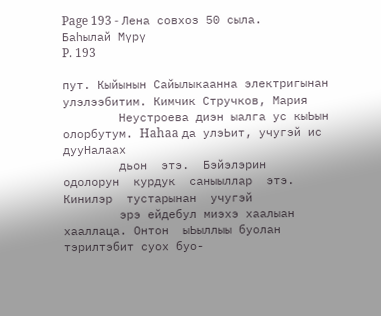Page 193 - Лена совхоз 50 сыла. Баһылай Мүрү
P. 193

пут. Кыйынын Сайылыкаанна электригынан улэлээбитим. Кимчик Стручков, Мария
        Неустроева диэн ыалга ус кыЬын олорбутум. Hahaa да улэЬит, учугэй ис дууНалаах
        дьон  этэ.  Бэйэлэрин  одолорун  курдук  саныыллар  этэ.  Кинилэр  тустарынан  учугэй
        эрэ ейдебул миэхэ хаалыан хааллаца. Онтон  ыЬыллыы буолан тэрилтэбит суох буо-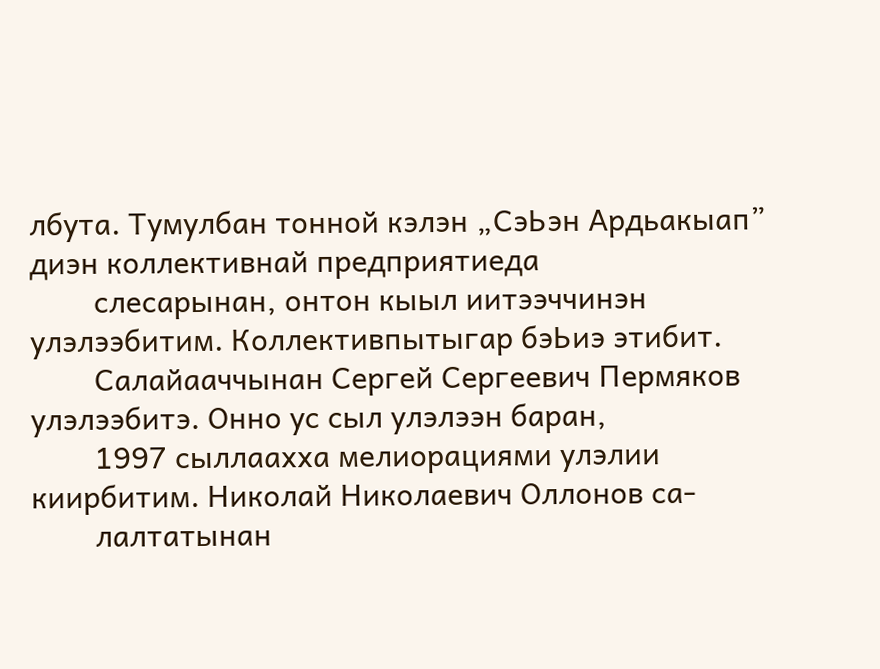лбута. Тумулбан тонной кэлэн „СэЬэн Ардьакыап” диэн коллективнай предприятиеда
        слесарынан, онтон кыыл иитээччинэн улэлээбитим. Коллективпытыгар бэЬиэ этибит.
        Салайааччынан Сергей Сергеевич Пермяков улэлээбитэ. Онно ус сыл улэлээн баран,
        1997 сыллаахха мелиорациями улэлии киирбитим. Николай Николаевич Оллонов са-
        лалтатынан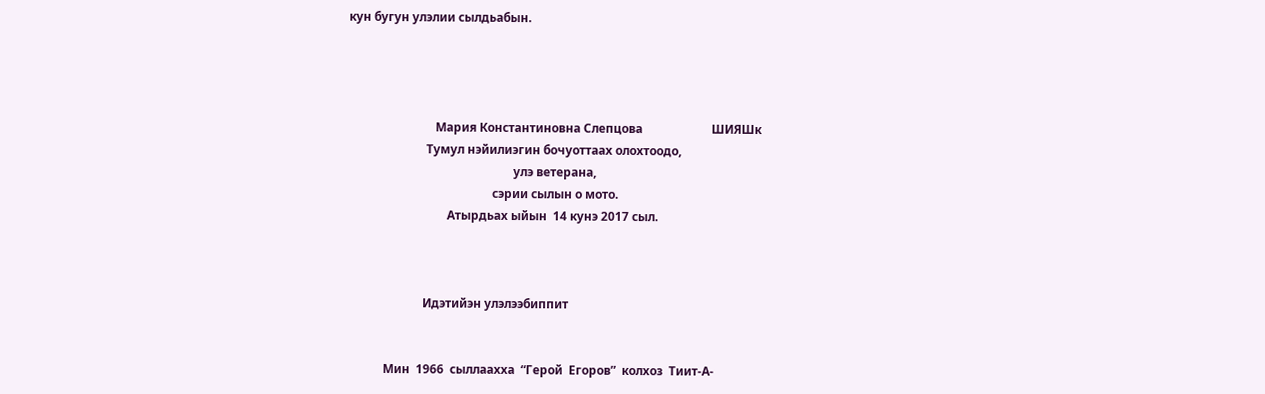кун бугун улэлии сылдьабын.




                             Мария Константиновна Слепцова                       ШИЯШк
                          Тумул нэйилиэгин бочуоттаах олохтоодо,
                                                       улэ ветерана,
                                                сэрии сылын о мото.
                                 Атырдьах ыйын  14 кунэ 2017 сыл.



                         Идэтийэн улэлээбиппит


            Мин  1966  сыллаахха  “Герой  Егоров”  колхоз  Тиит-А-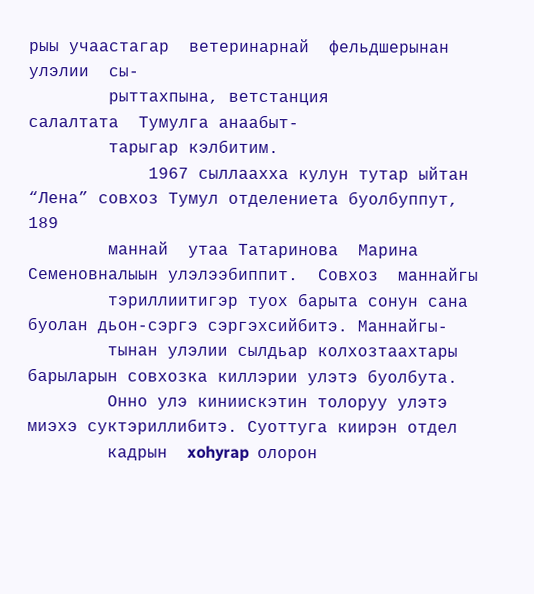рыы учаастагар  ветеринарнай  фельдшерынан  улэлии  сы-
        рыттахпына, ветстанция         салалтата  Тумулга анаабыт-
        тарыгар кэлбитим.
            1967 сыллаахха кулун тутар ыйтан “Лена” совхоз Тумул отделениета буолбуппут,             189
        маннай  утаа Татаринова  Марина  Семеновналыын улэлээбиппит.  Совхоз  маннайгы
        тэриллиитигэр туох барыта сонун сана буолан дьон-сэргэ сэргэхсийбитэ. Маннайгы-
        тынан улэлии сылдьар колхозтаахтары барыларын совхозка киллэрии улэтэ буолбута.
        Онно улэ киниискэтин толоруу улэтэ миэхэ суктэриллибитэ. Суоттуга киирэн отдел
        кадрын  xohyrap  олорон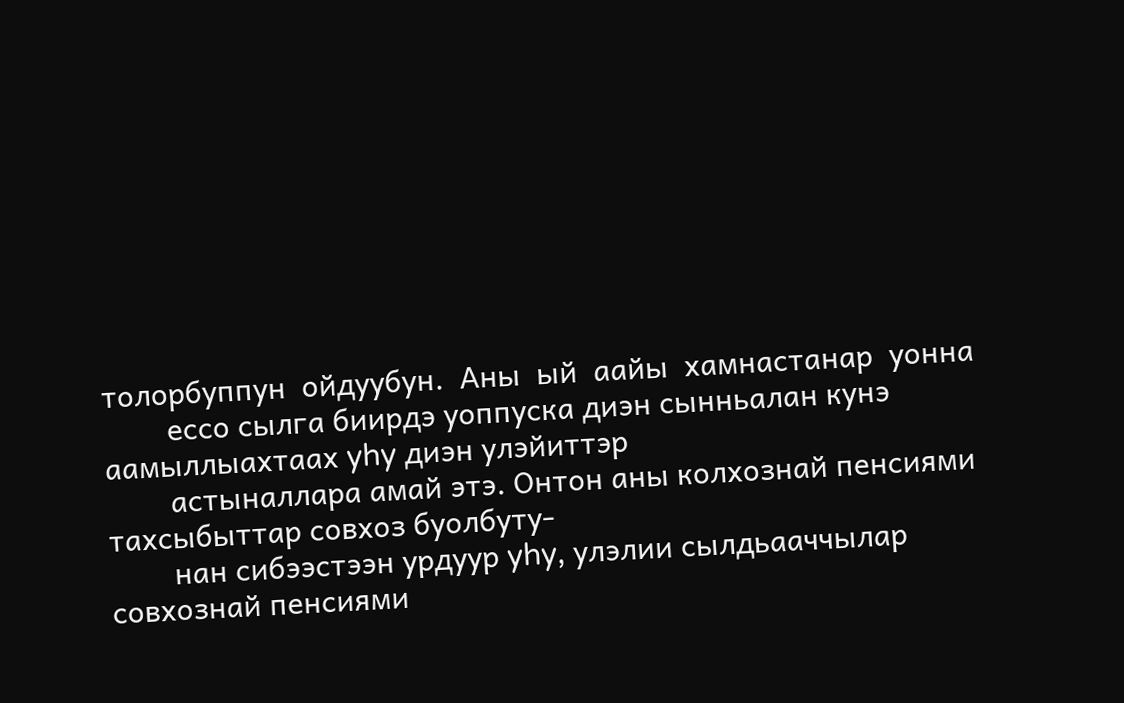толорбуппун  ойдуубун.  Аны  ый  аайы  хамнастанар  уонна
        ессо сылга биирдэ уоппуска диэн сынньалан кунэ аамыллыахтаах yhy диэн улэйиттэр
        астыналлара амай этэ. Онтон аны колхознай пенсиями тахсыбыттар совхоз буолбуту-
        нан сибээстээн урдуур yhy, улэлии сылдьааччылар совхознай пенсиями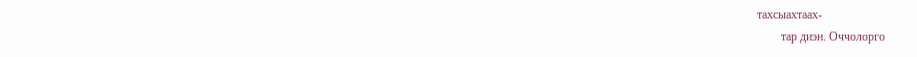тахсыахтаах-
        тар диэн. Оччолорго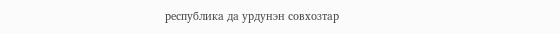республика да урдунэн совхозтар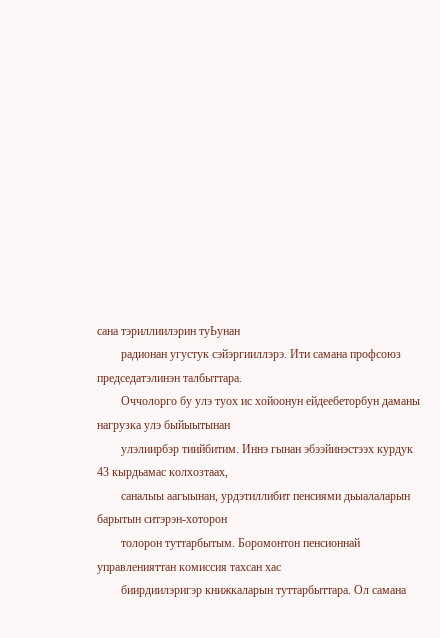сана тэриллиилэрин туЬунан
        радионан угустук сэйэргииллэрэ. Ити самана профсоюз председатэлинэн талбыттара.
        Оччолорго бу улэ туох ис хойоонун ейдеебеторбун даманы нагрузка улэ быйыытынан
        улэлиирбэр тиийбитим. Иннэ гынан эбээйинэстээх курдук 43 кырдьамас колхозтаах,
        саналыы аагыынан, урдэтиллибит пенсиями дьыалаларын барытын ситэрэн-хоторон
        толорон туттарбытым. Боромонтон пенсионнай управленияттан комиссия тахсан хас
        биирдиилэригэр книжкаларын туттарбыттара. Ол самана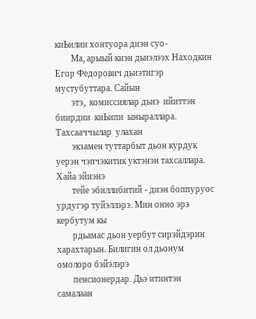киЬилии хонтуора диэн суо-
        Ма, арыый киэн дьиэлээх Находкин Егор Федорович дьиэтигэр мустубуттара. Сайын
        этэ,  комиссиялар дьиэ  ийиттэн  биирдии  киЬипи  ыныраллара.  Тахсааччылар  улахан
        экзамен туттарбыт дьон курдук уерэн чэпчэкитик уктэнэн тахсаллара. Хайа эйиэнэ
        тейе эбиллибитий - диэн боппуруос урдугэр туйэллэрэ. Мин онно эрэ кербутум кы
        рдьамас дьон уербут сирэйдэрин харахтарын. Билигин ол дьонум омолоро бэйэлэрэ
        пенсионердар. Дьэ итинтэн самалаан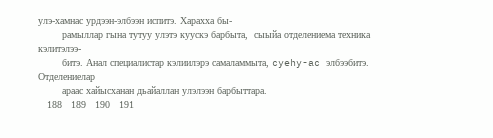улэ-хамнас урдээн-элбээн испитэ. Харахха бы-
        рамыллар гына тутуу улэтэ куускэ барбыта,  сыыйа отделениема техника кэлитэлээ-
        битэ. Анал специалистар кэлиилэрэ самаламмыта, cyehy-ac элбээбитэ. Отделениелар
        араас хайысханан дьайаллан улэлээн барбыттара.
   188   189   190   191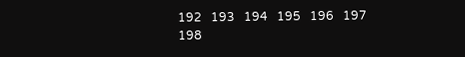192   193   194   195   196   197   198